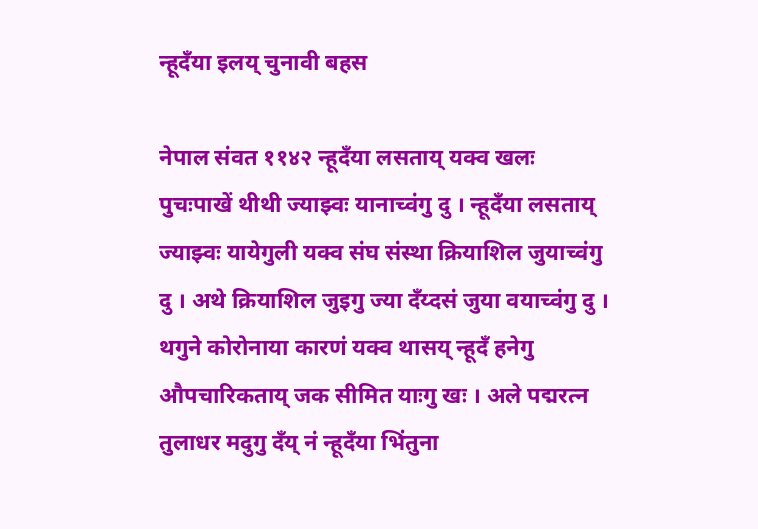न्हूदँया इलय् चुनावी बहस

नेपाल संवत ११४२ न्हूदँया लसताय् यक्व खलः पुचःपाखें थीथी ज्याझ्वः यानाच्वंगु दु । न्हूदँया लसताय् ज्याझ्वः यायेगुली यक्व संघ संस्था क्रियाशिल जुयाच्वंगु दु । अथे क्रियाशिल जुइगु ज्या दँय्दसं जुया वयाच्वंगु दु । थगुने कोरोनाया कारणं यक्व थासय् न्हूदँ हनेगु औपचारिकताय् जक सीमित याःगु खः । अले पद्मरत्न तुलाधर मदुगु दँय् नं न्हूदँया भिंतुना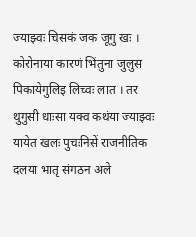ज्याझ्वः चिसकं जक जूगु खः । कोरोनाया कारणं भिंतुना जुलुस पिकायेगुलिइ लिच्वः लात । तर थुगुसी धाःसा यक्व कथंया ज्याझ्वः यायेत खलः पुचःनिसें राजनीतिक दलया भातृ संगठन अले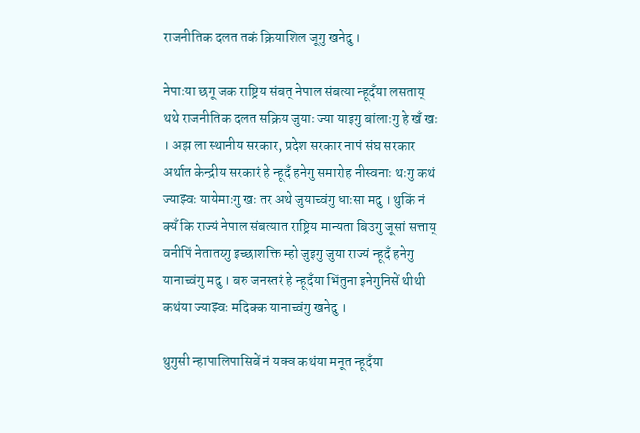राजनीतिक दलत तकं क्रियाशिल जूगु खनेदु ।

नेपाःया छगू जक राष्ट्रिय संबत् नेपाल संबत्या न्हूदँया लसताय् थथे राजनीतिक दलत सक्रिय जुयाः ज्या याइगु बांलाःगु हे खँ खः । अझ ला स्थानीय सरकार, प्रदेश सरकार नापं संघ सरकार अर्थात केन्द्रीय सरकारं हे न्हूदँ हनेगु समारोह नीस्वनाः थःगु कथं ज्याझ्वः यायेमाःगु खः तर अथे जुयाच्वंगु धाःसा मदु । थुकिं नं क्यँ कि राज्यं नेपाल संबत्यात राष्ट्रिय मान्यता बिउगु जूसां सत्ताय् वनीपिं नेतातय्गु इच्छाशक्ति म्हो जुइगु जुया राज्यं न्हूदँ हनेगु यानाच्वंगु मदु । बरु जनस्तरं हे न्हूदँया भिंतुना इनेगुनिसें थीथी कथंया ज्याझ्वः मदिक्क यानाच्वंगु खनेदु ।

थुगुसी न्हापालिपासिबें नं यक्व कथंया मनूत न्हूदँया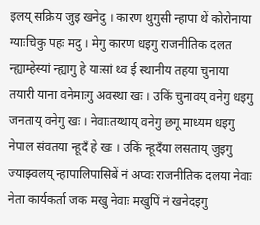इलय् सक्रिय जुइ खनेदु । कारण थुगुसी न्हापा थें कोरोनाया ग्याःचिकु पहः मदु । मेगु कारण धइगु राजनीतिक दलत न्ह्याम्हेस्यां न्ह्यागु हे याःसां थ्व ई स्थानीय तहया चुनाया तयारी याना वनेमाःगु अवस्था खः । उकिं चुनावय् वनेगु धइगु जनताय् वनेगु खः । नेवाःतय्थाय् वनेगु छगू माध्यम धइगु नेपाल संवतया न्हूदँ हे खः । उकिं न्हूदँया लसताय् जुइगु ज्याझ्वलय् न्हापालिपासिबें नं अप्वः राजनीतिक दलया नेवाः नेता कार्यकर्ता जक मखु नेवाः मखुपिं नं खनेदइगु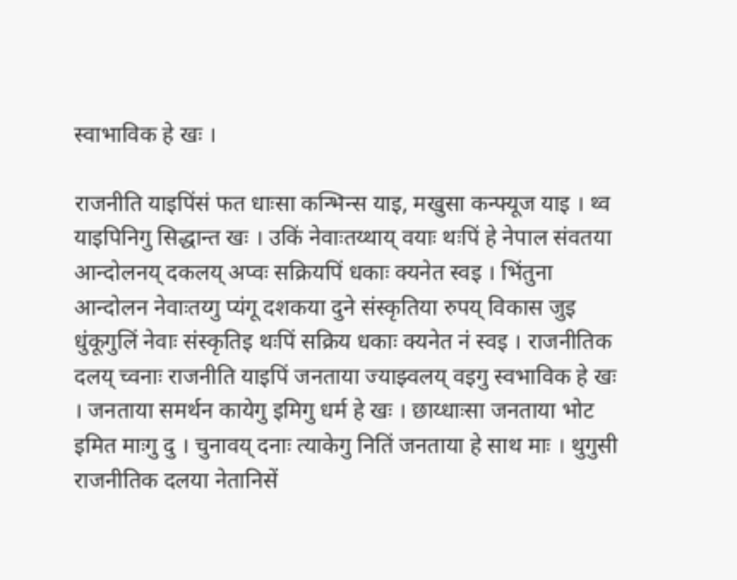स्वाभाविक हे खः ।

राजनीति याइपिंसं फत धाःसा कन्भिन्स याइ, मखुसा कन्फ्यूज याइ । थ्व याइपिनिगु सिद्धान्त खः । उकिं नेवाःतय्थाय् वयाः थःपिं हे नेपाल संवतया आन्दोलनय् दकलय् अप्वः सक्रियपिं धकाः क्यनेत स्वइ । भिंतुना आन्दोलन नेवाःतय्गु प्यंगू दशकया दुने संस्कृतिया रुपय् विकास जुइ धुंकूगुलिं नेवाः संस्कृतिइ थःपिं सक्रिय धकाः क्यनेत नं स्वइ । राजनीतिक दलय् च्वनाः राजनीति याइपिं जनताया ज्याझ्वलय् वइगु स्वभाविक हे खः । जनताया समर्थन कायेगु इमिगु धर्म हे खः । छाय्धाःसा जनताया भोट इमित माःगु दु । चुनावय् दनाः त्याकेगु नितिं जनताया हे साथ माः । थुगुसी राजनीतिक दलया नेतानिसें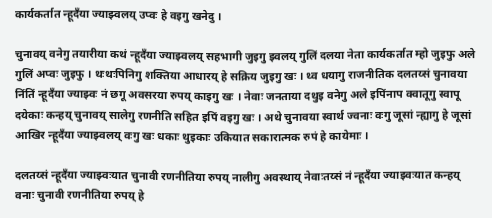कार्यकर्तात न्हूदँया ज्याझ्वलय् उप्वः हे वइगु खनेदु ।

चुनावय् वनेगु तयारीया कथं न्हूदँया ज्याझ्वलय् सहभागी जुइगु झ्वलय् गुलिं दलया नेता कार्यकर्तात म्हो जुइफु अले गुलिं अप्वः जुइफु । थःथःपिनिगु शक्तिया आधारय् हे सक्रिय जुइगु खः । थ्व धयागु राजनीतिक दलतय्सं चुनावया निंतिं न्हूदँया ज्याझ्वः नं छगू अवसरया रुपय् काइगु खः । नेवाः जनताया दथुइ वनेगु अले इपिंनाप क्वातूगु स्वापू दयेकाः कन्हय् चुनावय् सालेगु रणनीति सहित इपिं वइगु खः । अथे चुनावया स्वार्थ ज्वनाः वःगु जूसां न्ह्यागु हे जूसां आखिर न्हूदँया ज्याझ्वलय् वःगु खः धकाः थुइकाः उकियात सकारात्मक रुपं हे कायेमाः ।

दलतय्सं न्हूदँया ज्याझ्वःयात चुनावी रणनीतिया रुपय् नालीगु अवस्थाय् नेवाःतय्सं नं न्हूदँया ज्याझ्वःयात कन्हय् वनाः चुनावी रणनीतिया रुपय् हे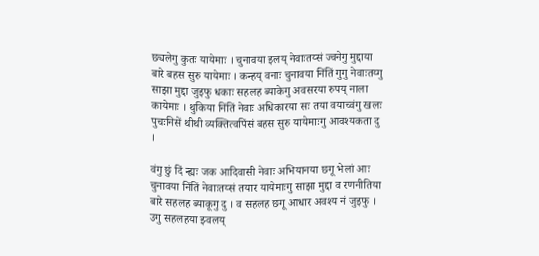छ्यलेगु कुतः यायेमाः । चुनावया इलय् नेवाःतय्सं ज्वनेगु मुद्दाया बारे बहस सुरु यायेमाः । कन्हय् वनाः चुनावया निंतिं गुगु नेवाःतय्गु साझा मुद्दा जुइफु धकाः सहलह ब्याकेगु अवसरया रुपय् नाला कायेमाः । थुकिया निंतिं नेवाः अधिकारया सः तया वयाच्वंगु खलः पुचःनिसें थीथी व्यक्तित्वपिंसं बहस सुरु यायेमाःगु आवश्यकता दु ।

वंगु छुं दिं न्ह्यः जक आदिवासी नेवाः अभियानया छगू भेलां आः चुनावया निंतिं नेवाःतय्सं तयार यायेमाःगु साझा मुद्दा व रणनीतिया बारे सहलह ब्याकूगु दु । व सहलह छगू आधार अवश्य नं जुइफु । उगु सहलहया झ्वलय्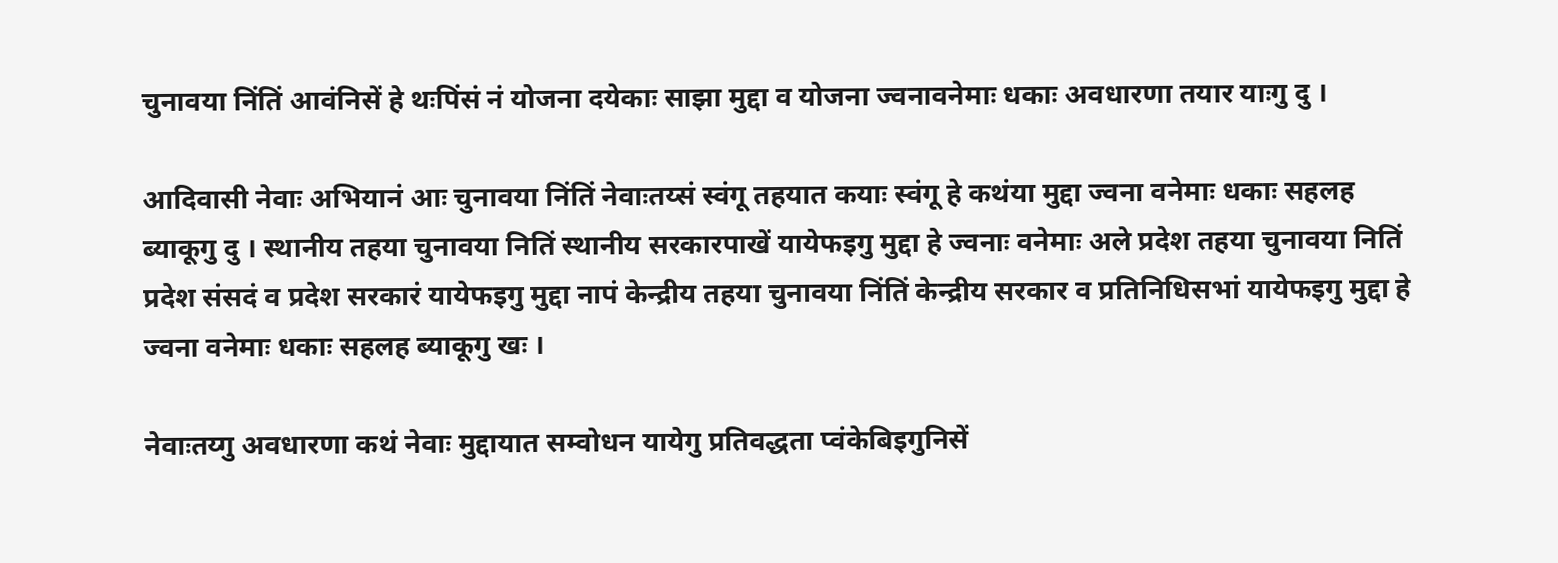चुनावया निंतिं आवंनिसें हे थःपिंसं नं योजना दयेकाः साझा मुद्दा व योजना ज्वनावनेमाः धकाः अवधारणा तयार याःगु दु ।

आदिवासी नेवाः अभियानं आः चुनावया निंतिं नेवाःतय्सं स्वंगू तहयात कयाः स्वंगू हे कथंया मुद्दा ज्वना वनेमाः धकाः सहलह ब्याकूगु दु । स्थानीय तहया चुनावया नितिं स्थानीय सरकारपाखें यायेफइगु मुद्दा हे ज्वनाः वनेमाः अले प्रदेश तहया चुनावया नितिं प्रदेश संसदं व प्रदेश सरकारं यायेफइगु मुद्दा नापं केन्द्रीय तहया चुनावया निंतिं केन्द्रीय सरकार व प्रतिनिधिसभां यायेफइगु मुद्दा हे ज्वना वनेमाः धकाः सहलह ब्याकूगु खः ।

नेवाःतय्गु अवधारणा कथं नेवाः मुद्दायात सम्वोधन यायेगु प्रतिवद्धता प्वंकेबिइगुनिसें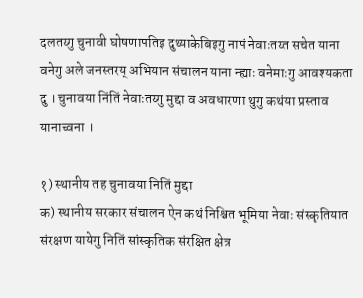दलतय्गु चुनावी घोषणापतिइ दुथ्याकेबिइगु नापं नेवाःतय्त सचेत याना वनेगु अले जनस्तरय् अभियान संचालन याना न्ह्याः वनेमाःगु आवश्यकता दु । चुनावया निंतिं नेवाःतय्गु मुद्दा व अवधारणा थुगु कथंया प्रस्ताव यानाच्वना ।

१) स्थानीय तह चुनावया नितिं मुद्दा
क) स्थानीय सरकार संचालन ऐन कथं निश्चित भूमिया नेवाः संस्कृतियात संरक्षण यायेगु नितिं सांस्कृतिक संरक्षित क्षेत्र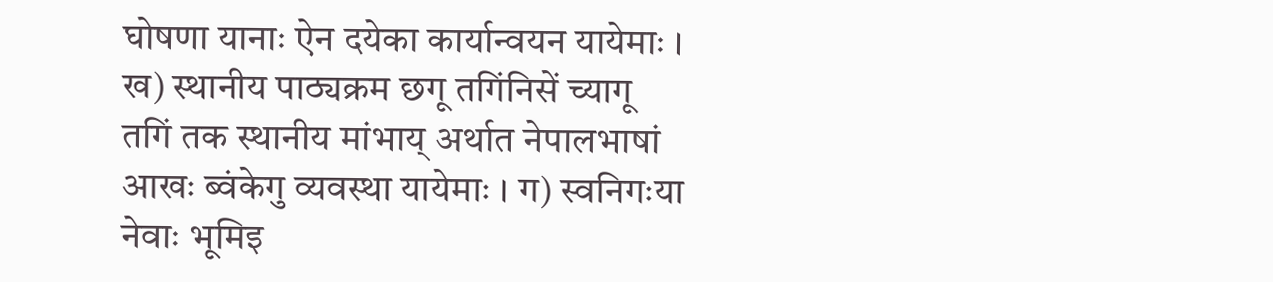घोषणा यानाः ऐन दयेका कार्यान्वयन यायेमाः । ख) स्थानीय पाठ्यक्रम छगू तगिंनिसें च्यागू तगिं तक स्थानीय मांभाय् अर्थात नेपालभाषां आखः ब्वंकेगु व्यवस्था यायेमाः । ग) स्वनिगःया नेवाः भूमिइ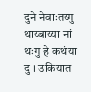दुने नेवाःतय्गु थाय्बाय्या नां थःगु हे कथंया दु । उकियात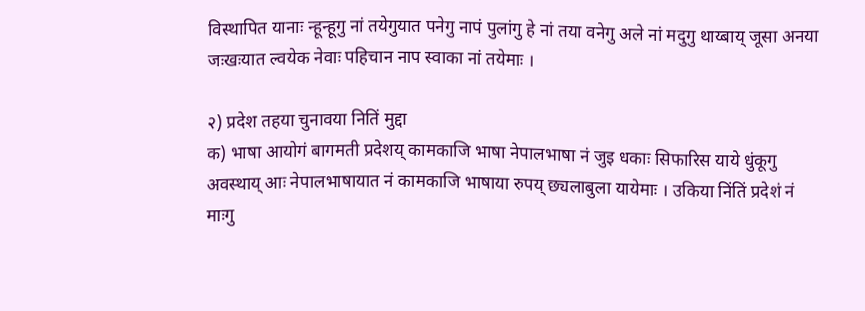विस्थापित यानाः न्हून्हूगु नां तयेगुयात पनेगु नापं पुलांगु हे नां तया वनेगु अले नां मदुगु थाय्बाय् जूसा अनया जःखःयात ल्वयेक नेवाः पहिचान नाप स्वाका नां तयेमाः ।

२) प्रदेश तहया चुनावया नितिं मुद्दा
क) भाषा आयोगं बागमती प्रदेशय् कामकाजि भाषा नेपालभाषा नं जुइ धकाः सिफारिस याये धुंकूगु अवस्थाय् आः नेपालभाषायात नं कामकाजि भाषाया रुपय् छ्यलाबुला यायेमाः । उकिया निंतिं प्रदेशं नं माःगु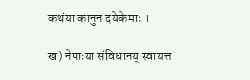कथंया कानुन दयेकेमाः ।

ख) नेपाःया संविधानय् स्वायत्त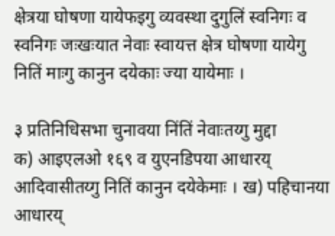क्षेत्रया घोषणा यायेफइगु व्यवस्था दुगुलिं स्वनिगः व स्वनिगः जःखःयात नेवाः स्वायत्त क्षेत्र घोषणा यायेगु नितिं माःगु कानुन दयेकाः ज्या यायेमाः ।

३ प्रतिनिधिसभा चुनावया निंतिं नेवाःतय्गु मुद्दा
क) आइएलओ १६९ व युएनडिपया आधारय् आदिवासीतय्गु नितिं कानुन दयेकेमाः । ख) पहिचानया आधारय्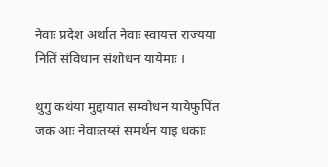नेवाः प्रदेश अर्थात नेवाः स्वायत्त राज्यया नितिं संविधान संशोधन यायेमाः ।

थुगु कथंया मुद्दायात सम्वोधन यायेफुपिंत जक आः नेवाःतय्सं समर्थन याइ धकाः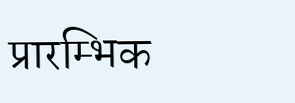प्रारम्भिक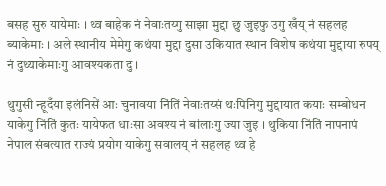बसह सुरु यायेमाः । थ्व बाहेक नं नेवाःतय्गु साझा मुद्दा छु जुइफु उगु खँय् नं सहलह ब्याकेमाः । अले स्थानीय मेमेगु कथंया मुद्दा दुसा उकियात स्थान विशेष कथंया मुद्दाया रुपय् नं दुथ्याकेमाःगु आवश्यकता दु ।

थुगुसी न्हूदँया इलंनिसें आः चुनावया निंतिं नेवाःतय्सं थःपिनिगु मुद्दायात कयाः सम्बोधन याकेगु निंतिं कुतः यायेफत धाःसा अवश्य नं बांलाःगु ज्या जुइ । थुकिया निंतिं नापनापं नेपाल संबत्यात राज्यं प्रयोग याकेगु सवालय् नं सहलह थ्व हे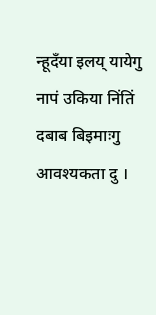न्हूदँया इलय् यायेगु नापं उकिया निंतिं दबाब बिइमाःगु आवश्यकता दु ।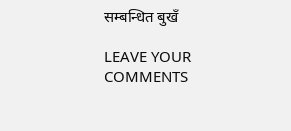सम्बन्धित बुखँ

LEAVE YOUR COMMENTS